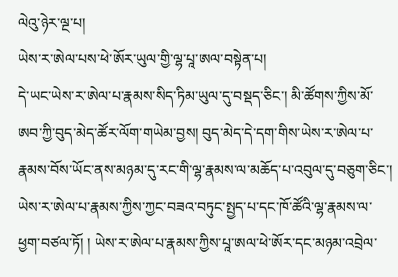ལེའུ་ཉེར་ལྔ་པ།
ཡེས་ར་ཨེལ་པས་ཕེ་ཨོར་ཡུལ་གྱི་ལྷ་པཱ་ཨལ་བསྟེན་པ།
དེ་ཡང་ཡེས་ར་ཨེལ་པ་རྣམས་སིད་ཏིམ་ཡུལ་དུ་བསྡད་ཅིང་། མི་ཚོགས་ཀྱིས་མོ་ཨབ་ཀྱི་བུད་མེད་ཚོར་ལོག་གཡེམ་བྱས། བུད་མེད་དེ་དག་གིས་ཡེས་ར་ཨེལ་པ་རྣམས་བོས་ཡོང་ནས་མཉམ་དུ་རང་གི་ལྷ་རྣམས་ལ་མཆོད་པ་འབུལ་དུ་བཅུག་ཅིང་། ཡེས་ར་ཨེལ་པ་རྣམས་ཀྱིས་ཀྱང་བཟའ་བཏུང་སྤྱད་པ་དང་ཁོ་ཚོའི་ལྷ་རྣམས་ལ་ཕྱག་བཙལ་ཏོ། ། ཡེས་ར་ཨེལ་པ་རྣམས་ཀྱིས་པཱ་ཨལ་ཕེ་ཨོར་དང་མཉམ་འབྲེལ་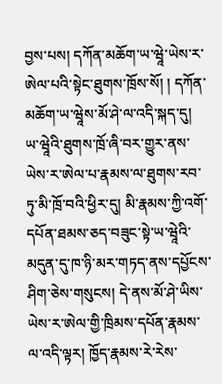བྱས་པས། དཀོན་མཆོག་ཡ་ཝཱེ་ཡེས་ར་ཨེལ་པའི་སྟེང་ཐུགས་ཁྲོས་སོ། ། དཀོན་མཆོག་ཡ་ཝཱེས་མོ་ཤེ་ལ་འདི་སྐད་དུ། ཡ་ཝཱེའི་ཐུགས་ཁྲོ་ཞི་བར་གྱུར་ནས་ཡེས་ར་ཨེལ་པ་རྣམས་ལ་ཐུགས་རབ་ཏུ་མི་ཁྲོ་བའི་ཕྱིར་དུ། མི་རྣམས་ཀྱི་འགོ་དཔོན་ཐམས་ཅད་བཟུང་སྟེ་ཡ་ཝཱེའི་མདུན་དུ་ཁ་ཉི་མར་གཏད་ནས་དཔྱོངས་ཤིག་ཅེས་གསུངས། དེ་ནས་མོ་ཤེ་ཡིས་ཡེས་ར་ཨེལ་གྱི་ཁྲིམས་དཔོན་རྣམས་ལ་འདི་ལྟར། ཁྱོད་རྣམས་རེ་རེས་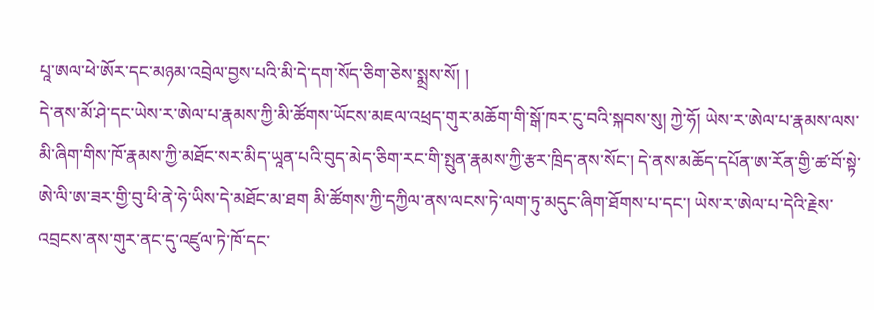པཱ་ཨལ་ཕེ་ཨོར་དང་མཉམ་འབྲེལ་བྱས་པའི་མི་དེ་དག་སོད་ཅིག་ཅེས་སྨྲས་སོ། །
དེ་ནས་མོ་ཤེ་དང་ཡེས་ར་ཨེལ་པ་རྣམས་ཀྱི་མི་ཚོགས་ཡོངས་མཇལ་འཕྲད་གུར་མཆོག་གི་སྒོ་ཁར་ངུ་བའི་སྐབས་སུ། ཀྱེ་ཧོ། ཡེས་ར་ཨེལ་པ་རྣམས་ལས་མི་ཞིག་གིས་ཁོ་རྣམས་ཀྱི་མཐོང་སར་མིད་ཡཱན་པའི་བུད་མེད་ཅིག་རང་གི་སྤུན་རྣམས་ཀྱི་རྩར་ཁྲིད་ནས་སོང་། དེ་ནས་མཆོད་དཔོན་ཨ་རོན་གྱི་ཚ་བོ་སྟེ་ཨེ་ལི་ཨ་ཟར་གྱི་བུ་ཕི་ནེ་ཧེ་ཡིས་དེ་མཐོང་མ་ཐག མི་ཚོགས་ཀྱི་དཀྱིལ་ནས་ལངས་ཏེ་ལག་ཏུ་མདུང་ཞིག་ཐོགས་པ་དང་། ཡེས་ར་ཨེལ་པ་དེའི་རྗེས་འབྲངས་ནས་གུར་ནང་དུ་འཛུལ་ཏེ་ཁོ་དང་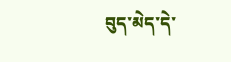བུད་མེད་དེ་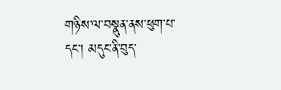གཉིས་ལ་བསྣུན་ནས་ཕུག་པ་དང་། མདུང་ནི་བུད་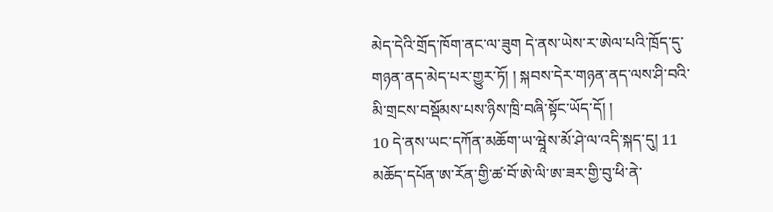མེད་དེའི་གྲོད་ཁོག་ནང་ལ་ཟུག དེ་ནས་ཡེས་ར་ཨེལ་པའི་ཁྲོད་དུ་གཉན་ནད་མེད་པར་གྱུར་ཏོ། ། སྐབས་དེར་གཉན་ནད་ལས་ཤི་བའི་མི་གྲངས་བསྡོམས་པས་ཉིས་ཁྲི་བཞི་སྟོང་ཡོད་དོ། །
10 དེ་ནས་ཡང་དཀོན་མཆོག་ཡ་ཝཱེས་མོ་ཤེ་ལ་འདི་སྐད་དུ། 11 མཆོད་དཔོན་ཨ་རོན་གྱི་ཚ་བོ་ཨེ་ལི་ཨ་ཟར་གྱི་བུ་ཕི་ནེ་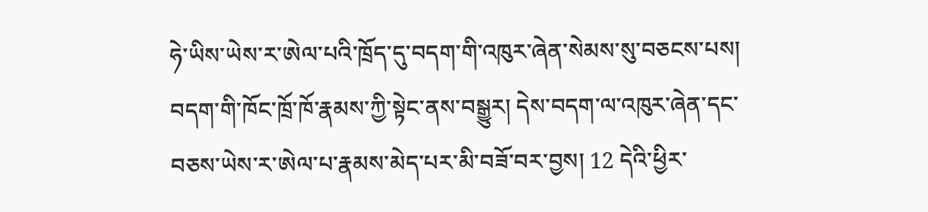ཧེ་ཡིས་ཡེས་ར་ཨེལ་པའི་ཁྲོད་དུ་བདག་གི་འཁུར་ཞེན་སེམས་སུ་བཅངས་པས། བདག་གི་ཁོང་ཁྲོ་ཁོ་རྣམས་ཀྱི་སྟེང་ནས་བསྒྱུར། དེས་བདག་ལ་འཁུར་ཞེན་དང་བཅས་ཡེས་ར་ཨེལ་པ་རྣམས་མེད་པར་མི་བཟོ་བར་བྱས། 12 དེའི་ཕྱིར་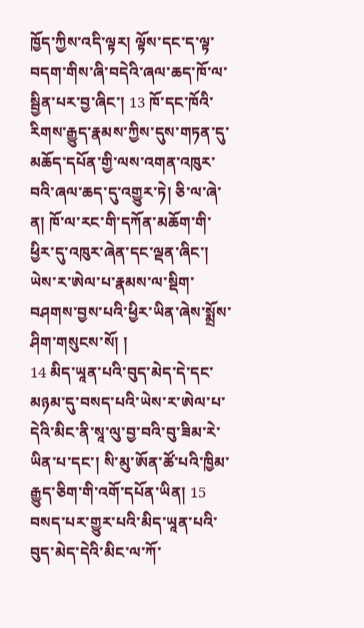ཁྱོད་ཀྱིས་འདི་ལྟར། ལྟོས་དང་ད་ལྟ་བདག་གིས་ཞི་བདེའི་ཞལ་ཆད་ཁོ་ལ་སྦྱིན་པར་བྱ་ཞིང་། 13 ཁོ་དང་ཁོའི་རིགས་རྒྱུད་རྣམས་ཀྱིས་དུས་གཏན་དུ་མཆོད་དཔོན་གྱི་ལས་འགན་འཁུར་བའི་ཞལ་ཆད་དུ་འགྱུར་ཏེ། ཅི་ལ་ཞེ་ན། ཁོ་ལ་རང་གི་དཀོན་མཆོག་གི་ཕྱིར་དུ་འཁུར་ཞེན་དང་ལྡན་ཞིང་། ཡེས་ར་ཨེལ་པ་རྣམས་ལ་སྡིག་བཤགས་བྱས་པའི་ཕྱིར་ཡིན་ཞེས་སྨྲོས་ཤིག་གསུངས་སོ། །
14 མིད་ཡཱན་པའི་བུད་མེད་དེ་དང་མཉམ་དུ་བསད་པའི་ཡེས་ར་ཨེལ་པ་དེའི་མིང་ནི་སཱ་ལུ་བྱ་བའི་བུ་ཟིམ་རེ་ཡིན་པ་དང་། སི་མུ་ཨོན་ཚོ་པའི་ཁྱིམ་རྒྱུད་ཅིག་གི་འགོ་དཔོན་ཡིན། 15 བསད་པར་གྱུར་པའི་མིད་ཡཱན་པའི་བུད་མེད་དེའི་མིང་ལ་ཀོ་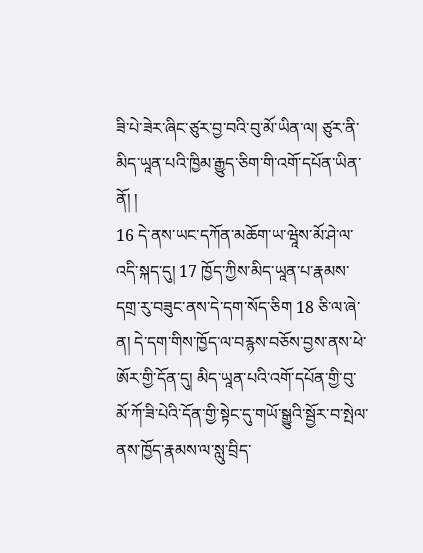ཟི་པེ་ཟེར་ཞིང་ཙུར་བྱ་བའི་བུ་མོ་ཡིན་ལ། ཙུར་ནི་མིད་ཡཱན་པའི་ཁྱིམ་རྒྱུད་ཅིག་གི་འགོ་དཔོན་ཡིན་ནོ། །
16 དེ་ནས་ཡང་དཀོན་མཆོག་ཡ་ཝཱེས་མོ་ཤེ་ལ་འདི་སྐད་དུ། 17 ཁྱོད་ཀྱིས་མིད་ཡཱན་པ་རྣམས་དགྲ་རུ་བཟུང་ནས་དེ་དག་སོད་ཅིག 18 ཅི་ལ་ཞེ་ན། དེ་དག་གིས་ཁྱོད་ལ་བརྙས་བཅོས་བྱས་ནས་ཕེ་ཨོར་གྱི་དོན་དུ། མིད་ཡཱན་པའི་འགོ་དཔོན་གྱི་བུ་མོ་ཀོ་ཟི་པེའི་དོན་གྱི་སྟེང་དུ་གཡོ་སྒྱུའི་སྦྱོར་བ་སྤེལ་ནས་ཁྱོད་རྣམས་ལ་སླུ་བྲིད་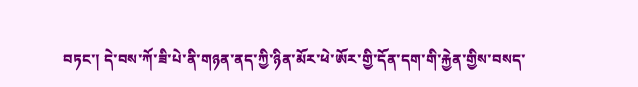བཏང་། དེ་བས་ཀོ་ཟི་པེ་ནི་གཉན་ནད་ཀྱི་ཉིན་མོར་ཕེ་ཨོར་གྱི་དོན་དག་གི་རྐྱེན་གྱིས་བསད་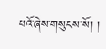པའོ་ཞེས་གསུངས་སོ། །